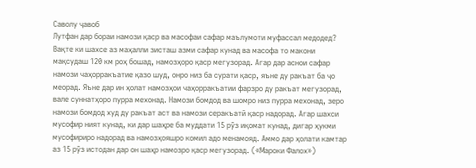Саволу ҷавоб
Лутфан дар бораи намози қаср ва масофаи сафар маълумоти муфассал медодед?
Вақте ки шахсе аз маҳалли зисташ азми сафар кунад ва масофа то макони мақсудаш 120 км роҳ бошад, намозҳоро қаср мегузорад. Агар дар аснои сафар намози чаҳорракъатие қазо шуд, онро низ ба сурати қаср, яъне ду ракъат ба ҷо меорад. Яъне дар ин ҳолат намозҳои чаҳорракъатии фарзро ду ракъат мегузорад, вале суннатҳоро пурра мехонад. Намози бомдод ва шомро низ пурра мехонад, зеро намози бомдод худ ду ракъат аст ва намози серакъатӣ қаср надорад. Агар шахси мусофир ният кунад, ки дар шаҳре ба муддати 15 рўз иқомат кунад, дигар ҳукми мусофириро надорад ва намозҳояшро комил адо менамояд. Аммо дар ҳолати камтар аз 15 рўз истодан дар он шаҳр намозро қаср мегузорад. («Мароки Фалох»)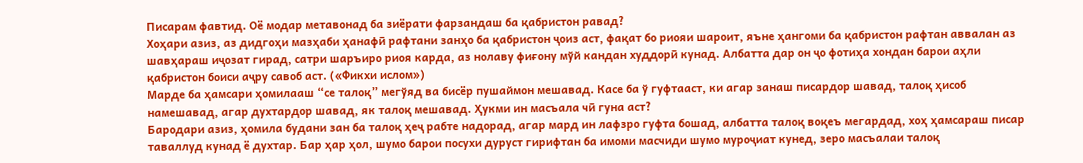Писарам фавтид. Оё модар метавонад ба зиёрати фарзандаш ба қабристон равад?
Хоҳари азиз, аз дидгоҳи мазҳаби ҳанафӣ рафтани занҳо ба қабристон ҷоиз аст, фақат бо риояи шароит, яъне ҳангоми ба қабристон рафтан аввалан аз шавҳараш иҷозат гирад, сатри шаръиро риоя карда, аз нолаву фиғону мўй кандан худдорӣ кунад. Албатта дар он ҷо фотиҳа хондан барои аҳли қабристон боиси аҷру савоб аст. («Фикхи ислом»)
Марде ба ҳамсари ҳомилааш “се талоқ” мегўяд ва бисёр пушаймон мешавад. Касе ба ў гуфтааст, ки агар занаш писардор шавад, талоқ ҳисоб намешавад, агар духтардор шавад, як талоқ мешавад. Ҳукми ин масъала чӣ гуна аст?
Бародари азиз, ҳомила будани зан ба талоқ ҳеҷ рабте надорад, агар мард ин лафзро гуфта бошад, албатта талоқ воқеъ мегардад, хоҳ ҳамсараш писар таваллуд кунад ё духтар. Бар ҳар ҳол, шумо барои посухи дуруст гирифтан ба имоми масчиди шумо муроҷиат кунед, зеро масъалаи талоқ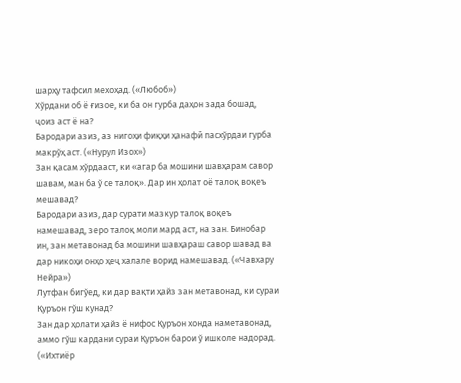шарҳу тафсил мехоҳад. («Любоб»)
Хўрдани об ё ғизое, ки ба он гурба даҳон зада бошад, ҷоиз аст ё на?
Бародари азиз, аз нигоҳи фиқҳи ҳанафӣ пасхўрдаи гурба макрўҳ аст. («Нурул Изох»)
Зан қасам хўрдааст, ки «агар ба мошини шавҳарам савор шавам, ман ба ў се талоқ». Дар ин ҳолат оё талоқ воқеъ мешавад?
Бародари азиз, дар сурати мазкур талоқ воқеъ намешавад, зеро талоқ моли мард аст, на зан. Бинобар ин, зан метавонад ба мошини шавҳараш савор шавад ва дар никоҳи онҳо ҳеҷ халале ворид намешавад. («Чавхару Нейра»)
Лутфан бигўед, ки дар вақти ҳайз зан метавонад, ки сураи Қуръон гўш кунад?
Зан дар ҳолати ҳайз ё нифос Қуръон хонда наметавонад, аммо гўш кардани сураи Қуръон барои ў ишколе надорад. («Ихтиёр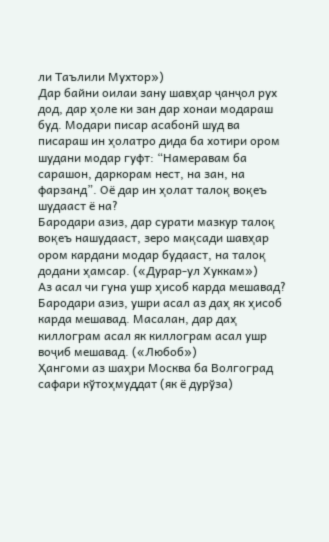ли Таълили Мухтор»)
Дар байни оилаи зану шавҳар ҷанҷол рух дод, дар ҳоле ки зан дар хонаи модараш буд. Модари писар асабонӣ шуд ва писараш ин ҳолатро дида ба хотири ором шудани модар гуфт: “Намеравам ба сарашон, даркорам нест, на зан, на фарзанд”. Оё дар ин ҳолат талоқ воқеъ шудааст ё на?
Бародари азиз, дар сурати мазкур талоқ воқеъ нашудааст, зеро мақсади шавҳар ором кардани модар будааст, на талоқ додани ҳамсар. («Дурар-ул Хуккам»)
Аз асал чи гуна ушр ҳисоб карда мешавад?
Бародари азиз, ушри асал аз даҳ як ҳисоб карда мешавад. Масалан, дар даҳ киллограм асал як киллограм асал ушр воҷиб мешавад. («Любоб»)
Ҳангоми аз шаҳри Москва ба Волгоград сафари кўтоҳмуддат (як ё дурўза)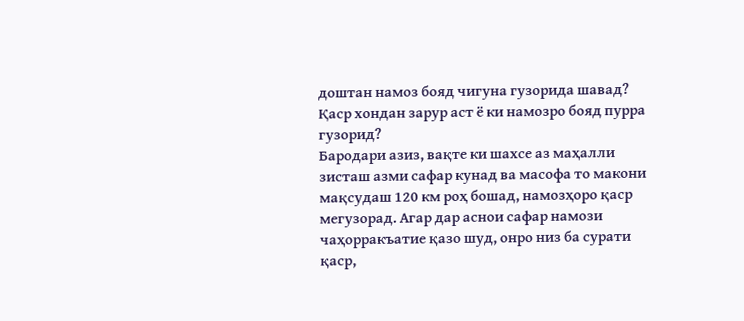доштан намоз бояд чигуна гузорида шавад? Қаср хондан зарур аст ё ки намозро бояд пурра гузорид?
Бародари азиз, вақте ки шахсе аз маҳалли зисташ азми сафар кунад ва масофа то макони мақсудаш 120 км роҳ бошад, намозҳоро қаср мегузорад. Агар дар аснои сафар намози чаҳорракъатие қазо шуд, онро низ ба сурати қаср,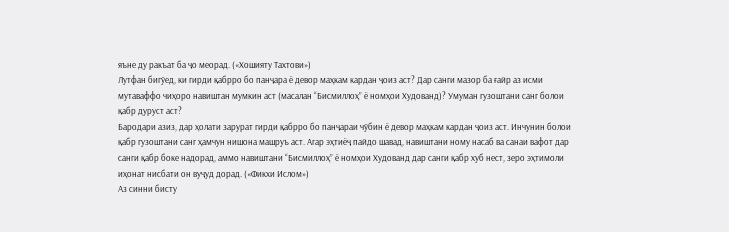яъне ду ракъат ба ҷо меорад. («Хошияту Тахтови»)
Лутфан бигўед, ки гирди қабрро бо панҷара ё девор маҳкам кардан ҷоиз аст? Дар санги мазор ба ғайр аз исми мутаваффо чиҳоро навиштан мумкин аст (масалан “Бисмиллоҳ” ё номҳои Худованд)? Умуман гузоштани санг болои қабр дуруст аст?
Бародари азиз, дар ҳолати зарурат гирди қабрро бо панҷараи чўбин ё девор маҳкам кардан ҷоиз аст. Инчунин болои қабр гузоштани санг ҳамчун нишона машруъ аст. Агар эҳтиёҷ пайдо шавад, навиштани ному насаб ва санаи вафот дар санги қабр боке надорад, аммо навиштани “Бисмиллоҳ” ё номҳои Худованд дар санги қабр хуб нест, зеро эҳтимоли иҳонат нисбати он вуҷуд дорад. («Фикхи Ислом»)
Аз синни бисту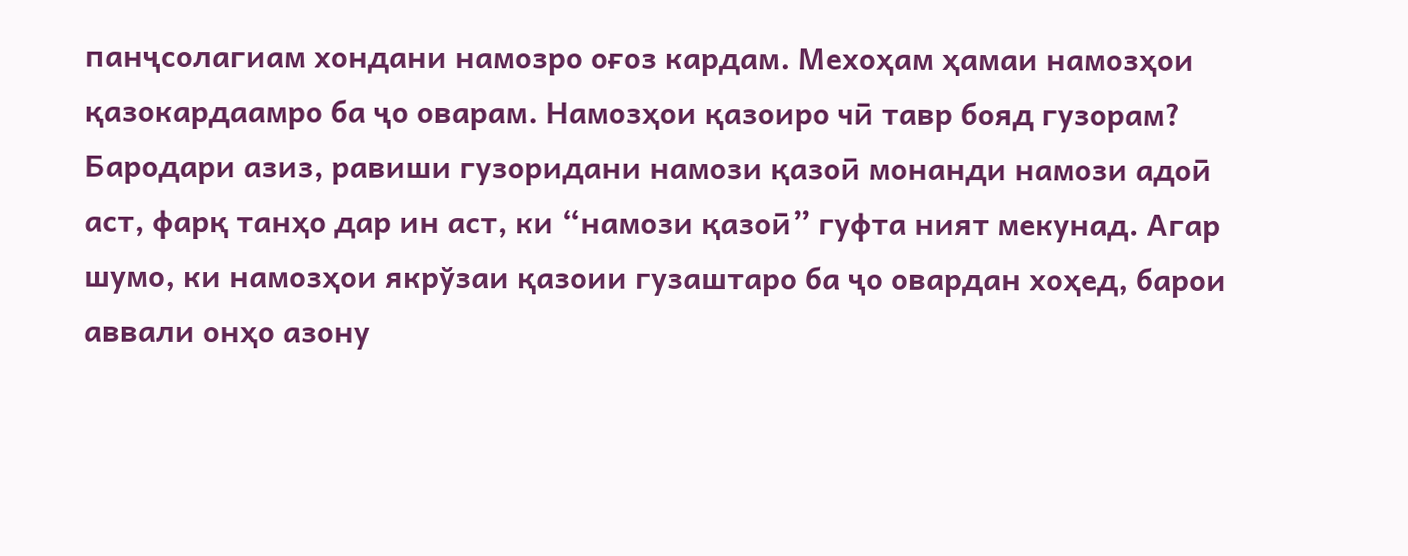панҷсолагиам хондани намозро оғоз кардам. Мехоҳам ҳамаи намозҳои қазокардаамро ба ҷо оварам. Намозҳои қазоиро чӣ тавр бояд гузорам?
Бародари азиз, равиши гузоридани намози қазоӣ монанди намози адоӣ аст, фарқ танҳо дар ин аст, ки “намози қазоӣ” гуфта ният мекунад. Агар шумо, ки намозҳои якрўзаи қазоии гузаштаро ба ҷо овардан хоҳед, барои аввали онҳо азону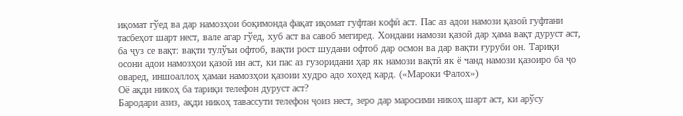иқомат гўед ва дар намозҳои боқимонда фақат иқомат гуфтан кофӣ аст. Пас аз адои намози қазоӣ гуфтани тасбеҳот шарт нест, вале агар гўед, хуб аст ва савоб мегиред. Хондани намози қазоӣ дар ҳама вақт дуруст аст, ба ҷуз се вақт: вақти тулўъи офтоб, вақти рост шудани офтоб дар осмон ва дар вақти ғуруби он. Тариқи осони адои намозҳои қазоӣ ин аст, ки пас аз гузоридани ҳар як намози вақтӣ як ё чанд намози қазоиро ба ҷо оваред, иншоаллоҳ ҳамаи намозҳои қазоии худро адо хоҳед кард. («Мароки Фалох»)
Оё ақди никоҳ ба тариқи телефон дуруст аст?
Бародари азиз, ақди никоҳ тавассути телефон ҷоиз нест, зеро дар маросими никоҳ шарт аст, ки арўсу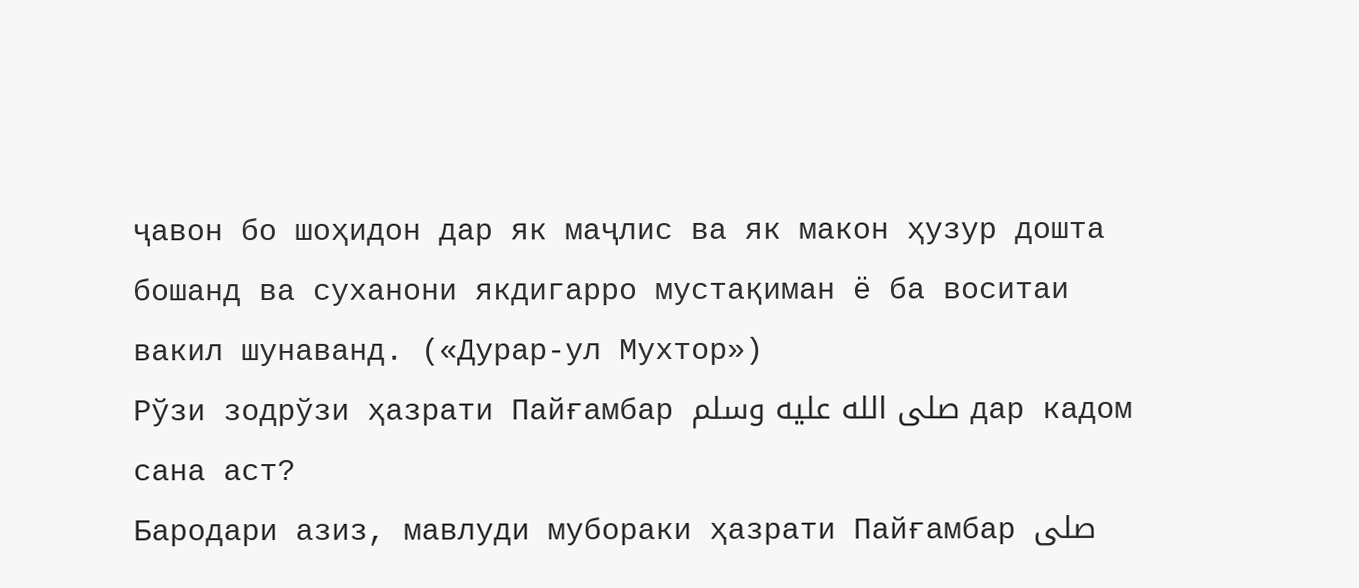ҷавон бо шоҳидон дар як маҷлис ва як макон ҳузур дошта бошанд ва суханони якдигарро мустақиман ё ба воситаи вакил шунаванд. («Дурар-ул Мухтор»)
Рўзи зодрўзи ҳазрати Пайғамбар صلى الله عليه وسلم дар кадом сана аст?
Бародари азиз, мавлуди мубораки ҳазрати Пайғамбар صلى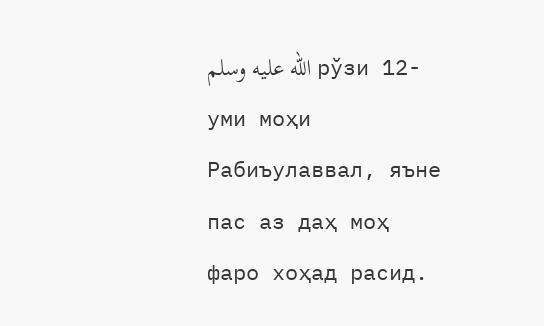الله عليه وسلم рўзи 12-уми моҳи Рабиъулаввал, яъне пас аз даҳ моҳ фаро хоҳад расид.